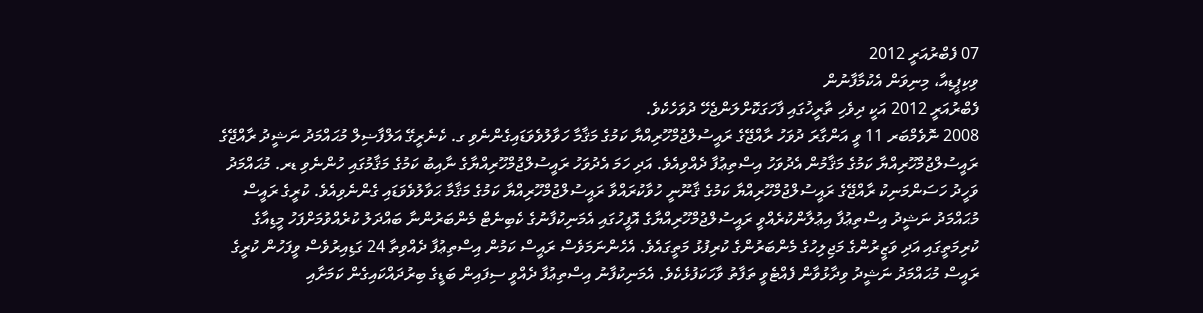07 ފެބްރުއަރީ 2012
ވިކިޕީޑިއާ، މިނިވަން އެކުމާފާނުން
ފެބްރުއަރީ 2012 އަކީ ދިވެހި ތާރީޚުގައި ފާހަގަކޮށްލަންޖެހޭ ދުވަހެކެވެ.
2008 ނޮވެމްބަރ 11 ވީ އަންގާރަ ދުވަހު ރާއްޖޭގެ ރައީސުލްޖުމްހޫރިއްޔާ ކަމުގެ މަޤާމާ ހަވާލުވެވަޑައިގެންނެވި ގ. ކެނެރީގޭ އަލްފާޟިލް މުޙައްމަދު ނަޝީދު ރާއްޖޭގެ ރައީސުލްޖުމްހޫރިއްޔާ ކަމުގެ މަޤާމުން އެދުވަހު އިސްތިޢުފާ ދެއްވިއެވެ. އަދި ހަމަ އެދުވަހު ރައީސުލްޖުމްހޫރިއްޔާގެ ނާއިބު ކަމުގެ މަޤާމުގައި ހުންނެވި ޑރ. މުޙައްމަދު ވަހީދު ހަސަންމަނިކު ރާއްޖޭގެ ރައީސުލްޖުމްހޫރިއްޔާ ކަމުގެ ޤާނޫނީ ހުވާކުރައްވާ ރައީސުލްޖުމްހޫރިއްޔާ ކަމުގެ މަޤާމާ ޙަވާލުވެވަޑައި ގެންނެވިއެވެ. ކުރީގެ ރައީސް މުޙައްމަދު ނަޝީދު އިސްތިޢުފާ އިޢުލާންކުރެއްވީ ރައީސުލްޖުމްހޫރިއްޔާގެ އޮފީހުގައި އެމަނިކުފާނުގެ ކެބިނެޓް މެންބަރުންނާ ބައްދަލު ކުރެއްވުމަށްފަހު މީޑިއާގެ ކުރިމަތީގައި އަދި ވަޒީރުންގެ މަޖިލިހުގެ މެންބަރުންގެ ކުރިފުޅު މަތީގައެވެ. އެހެންނަމަވެސް ރައީސް ކަމުން އިސްތިޢުފާ ދެއްވިތާ 24 ގަޑިއިރުވެސް ވީފަހުން ކުރީގެ ރައީސް މުޙައްމަދު ނަޝީދު ވިދާޅުވާން ފެއްޓެވީ ތަފާތު ވާހަކަފުޅެކެވެ. އެމަނިކުފާނު އިސްތިޢުފާ ދެއްވީ ސިފައިން ބަޑީގެ ބިރުދައްކައިގެން ކަމަށާއި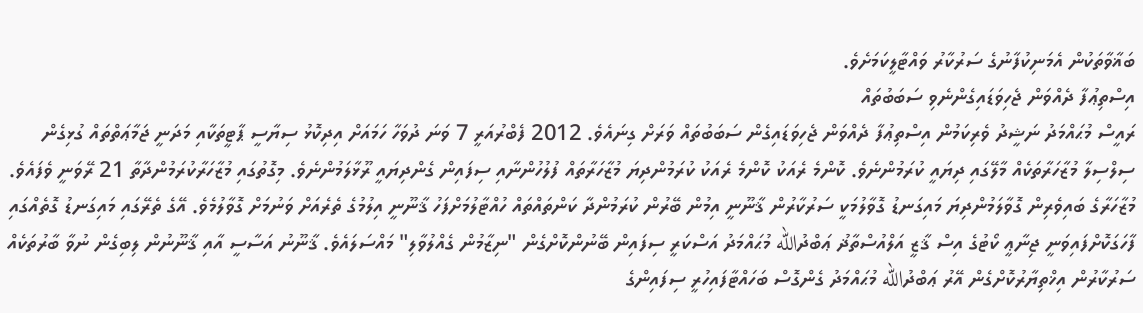ބަޣާވާތަކުން އެމަނިކުފާނުގެ ސަރުކާރު ވައްޓާލީކަމަށެވެ.
އިސްތިޢުފާ ދެއްވަން ޖެހިވަޑައިގެންނެވި ސަބަބުތައް
ރައީސް މުޙައްމަދު ނަޝީދު ވެރިކަމުން އިސްތިޢުފާ ދެއްވަން ޖެހިވަޑައިގެން ސަބަބުތައް ވަރަށް ގިނައެވެ. 2012 ފެބްރުއަރީ 7 ވަނަ ދުވަހާ ހަމައަށް އިދިކޮޅު ސިޔާސީ ޕާޓީތަކާއި މަދަނީ ޖަމާޢަތްތައް ގުޅިގެން ސިލްސިލާ މުޒާހަރާތަކެއް މާލޭގައި ދިޔައީ ކުރަމުންނެވެ. ކޮންމެ ރެއަކު ކޮންމެ ރެއަކު ކުރަމުންދިޔަ މުޒާހަރާތައް ފުލުހުންނާއި ސިފައިން ގެންދިޔައީ ރޫޅާލަމުންނެވެ. މިގޮތުގައި މުޒާހަރާކުރަމުންދާތާ 21 ރޭވަނީ ވެފައެވެ. މުޒާހަރާގެ ބައިވެރިން ގޮވާލަމުންދިޔަ މައިގަނޑު ގޮވާލުމަކީ ސަރުކާރުން ޤާނޫނީ އިމުން ބޭރުން ކުރަމުންދާ ކަންތައްތައް ހުއްޓާލުމަށްފަހު ޤާނޫނީ އިލުމުގެ ތެރެއަށް ވަނުމަށް ގޮވާލުމެވެ. އޭގެ ތެރޭގައި މައިގަނޑު ގޮތެއްގައި ފާހަގަކޮށްފައިވަނީ ޖިނާޢީ ކޯޓުގެ އިސް ޤާޒީ އަލްއުސްތާޛު ޢަބްދުالله މުޙައްމަދު އަސްކަރީ ސިފައިން ބޭނުންކޮށްގެން "ނިޒާމުން ގެއްލުވާލި" މައްސަލައެވެ. ޤާނޫނު އަސާސީ އާއި ޤާނޫނުން ލިބިގެން ނުވާ ބާރުތަކެއް ސަރުކާރުން އިޚްތިޔާރުކޮށްގެން އޭރު ޢަބްދުالله މުޙައްމަދު ގެންގޮސް ބަހައްޓާފައިހުރީ ސިފައިންގެ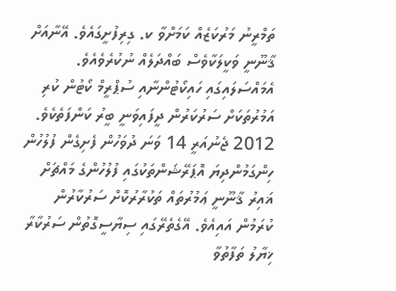ތަމްރީނު މަރުކަޒެއް ކަމަށްވާ ކ. ގިރިފުށީގައެވެ. އޭނާއަށް ޤާނޫނީ ވަކީލަކާވެސް ބައްދަލެއް ނުކުރެވެއެވެ. އެމައްސަލައިގައި ހައިކޯޓުންނާއި ސުޕްރީމް ކޯޓުން ކުރި އަމުރުތަކަށް ސަރުކަރުން ދީފައިވަނީ ބީރު ކަންފަތެކެވެ.
2012 ޖެނުއަރީ 14 ވަނަ ދުވަހުން ފެށިގެން ފުލުހުން ހިންގަމުންދިޔަ އޮޕަރޭޝަންތަކުގައި ފުލުހުންގެ މައްޗަށް ޣައިރު ޤާނޫނީ ޢަމުރުތައް ތަކުރާރުކޮށް ސަރުކާރުން ކުރަމުން އައިއެވެ. އޭގެތެރޭގައި ސިޔާސީގޮތުން ސަރުކާރާ ޚިޔާލު ތަފާތުވާ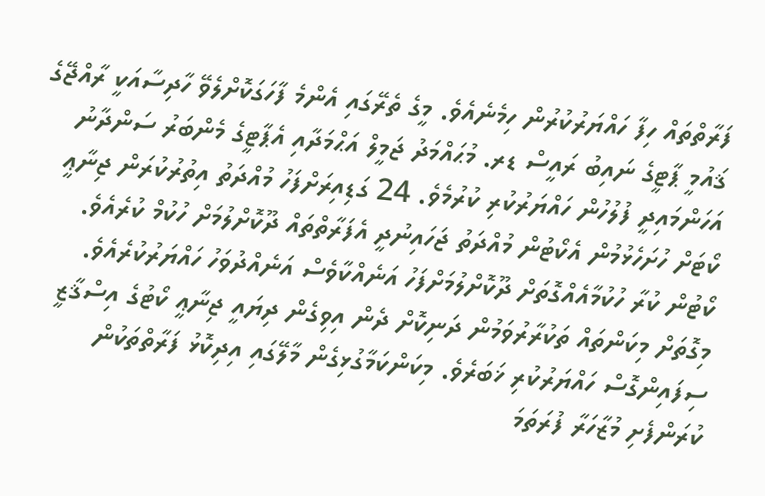ފަރާތްތައް ހިފާ ހައްޔަރުކުރުން ހިމެނެއެވެ. މީގެ ތެރޭގައި އެންމެ ފާހަގަކޮށްލެވޭ ހާދިސާއަކީ ރާއްޖޭގެ ޤައުމީ ޕާޓީގެ ނައިބު ރައީސް ޑރ. މުޙައްމަދު ޖަމީލް އަޙްމަދާއި އެޕާޓީގެ މެންބަރު ސަންދާނު އަހަންމައިދީ ފުލުހުން ހައްޔަރުކުރި ކުރުމެވެ. 24 ގަޑިއިރަށްފަހު މުއްދަތު އިތުރުކުރަން ޖިނާޢީ ކޯޓަށް ހުށަހެޅުމުން އެކޯޓުން މުއްދަތު ޖަހައިނުދީ އެފަރާތްތައް ދޫކޮށްލުމަށް ހުކުމް ކުރެއެވެ. ކޯޓުން ކުރާ ހުކުމާއެއްގޮތަށް ދޫކޮށްލުމަށްފަހު އަނެއްކާވެސް އަނެއްދުވަހު ހައްޔަރުކުރެއެވެ. މިގޮތަށް މިކަންތައް ތަކުރާރުވަމުން ދަނިކޮށް ދެން އިވިގެން ދިޔައީ ޖިނާޢީ ކޯޓުގެ އިސްޤާޒީ ސިފައިންގޮސް ހައްޔަރުކުރި ޚަބަރެވެ. މިކަންކަމާގުޅިގެން މާލޭގައި އިދިކޮޅު ފަރާތްތަކުން ކުރަންފެށި މުޒާހަރާ ފުރަތަމަ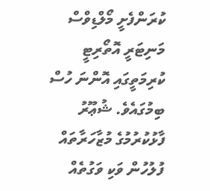ކުރަންފެށީ މޯލްޑިވްސް މަނިޓަރީ އޮތޯރިޓީ ކުރިމަތީގައި އޮންނަ ހުސް ބިމުގައެވެ. ޝުޢޫރު ފާޅުކުރުމުގެ މުޒާހަރާތައް ފުލުހުން ވަކި ވަގުތެއް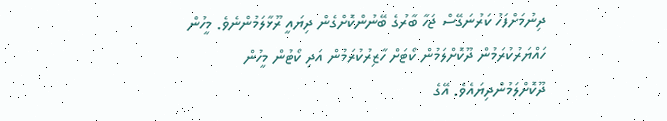ދިނުމަށްފަހު ކަރުނަގޭސް ޖަހާ ބާރުގެ ބޭނުންކޮށްގެން ދިޔައީ ރޫޅާލަމުންނެވެ. މީހުން ހައްޔަރުކުރަމުން ދޫކޮށްލަމުން ކޯޓަށް ހާޒިރުކުރަމުން އަދި ކޯޓުން މީހުން ދޫކޮށްލަމުންދިޔައެވެ. އޭގެ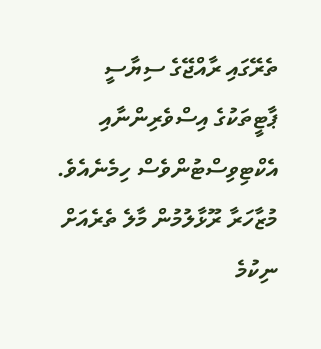ތެރޭގައި ރާއްޖޭގެ ސިޔާސީ ޕާޓީތަކުގެ އިސްވެރިންނާއި އެކްޓިވިސްޓުންވެސް ހިމެނެއެވެ. މުޒާހަރާ ރޫޅާލުމުން މާލެ ތެރެއަށް ނިކުމެ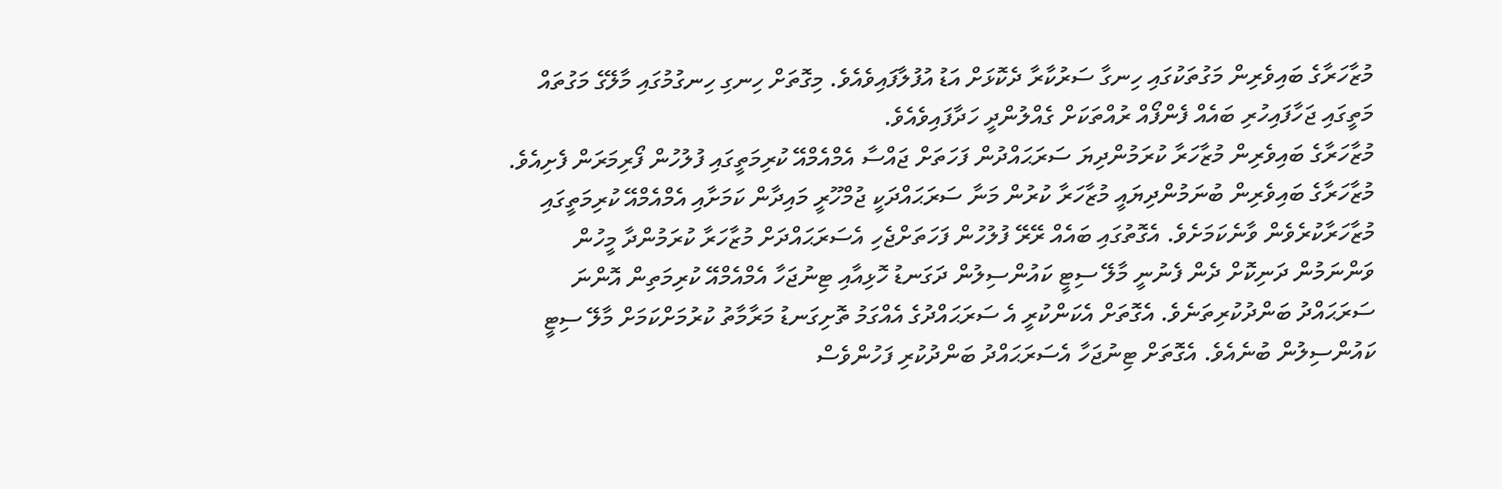މުޒާހަރާގެ ބައިވެރިން މަގުތަކުގައި ހިނގާ ސަރުކާރާ ދެކޮޅަށް އަޑު އުފުލާފައިވެއެވެ. މިގޮތަށް ހިނގި ހިނގުމުގައި މާލޭގެ މަގުތައް މަތީގައި ޖަހާފައިހުރި ބައެއް ފެންފޯއް ރުއްތަކަށް ގެއްލުންދީ ހަދާފައިވެއެވެ.
މުޒާހަރާގެ ބައިވެރިން މުޒާހަރާ ކުރަމުންދިޔަ ސަރަޙައްދުން ފަހަތަށް ޖައްސާ އެމްއެމްއޭ ކުރިމަތީގައި ފުލުހުން ފޯރިމަރަން ފެށިއެވެ. މުޒާހަރާގެ ބައިވެރިން ބުނަމުންދިޔައީ މުޒާހަރާ ކުރުން މަނާ ސަރަޙައްދަކީ ޖުމްހޫރީ މައިދާން ކަމަށާއި އެމްއެމްއޭ ކުރިމަތީގައި މުޒާހަރާކުރެވެން ވާނެކަމަށެވެ. އެގޮތުގައި ބައެއް ރޭރޭ ފުލުހުން ފަހަތަށްޖެހި އެސަރަޙައްދަށް މުޒާހަރާ ކުރަމުންދާ މީހުން ވަންނަމުން ދަނިކޮށް ދެން ފެނުނީ މާލޭ ސިޓީ ކައުންސިލުން ދަގަނޑު ހޮޅިއާއި ޓިނުޖަހާ އެމްއެމްއޭ ކުރިމަތިން އޮންނަ ސަރަޙައްދު ބަންދުކުރިތަނެވެ. އެގޮތަށް އެކަންކުރީ އެ ސަރަޙައްދުގެ އެއްގަމު ތޮށިގަނޑު މަރާމާތު ކުރުމަށްކަމަށް މާލޭ ސިޓީ ކައުންސިލުން ބުނެއެވެ. އެގޮތަށް ޓިނުޖަހާ އެސަރަޙައްދު ބަންދުކުރި ފަހުންވެސް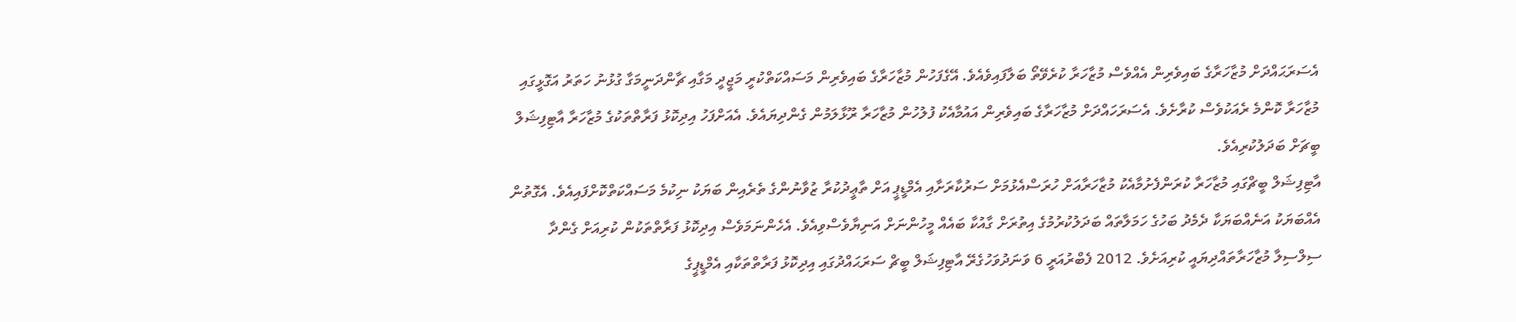އެސަރަޙައްދަށް މުޒާހަރާގެ ބައިވެރިން އެއްވެސް މުޒާހަރާ ކުރެވޭތޯ ބަލާފައިވެއެވެ. އޭގެފަހުން މުޒާހަރާގެ ބައިވެރިން މަސައްކަތްކުރީ މަޖީދީ މަގާއި ޗާންދަނީމަގާ ގުޅުނު ހަތަރު އަގޮޅީގައި މުޒާހަރާ ކޮންމެ ރެއަކުވެސް ކުރާށެވެ. އެސަރަހައްދަށް މުޒާހަރާގެ ބައިވެރިން އައުމާއެކު ފުލުހުން މުޒާހަރާ ރޫޅާލަމުން ގެންދިޔައެވެ. އެއަށްފަހު އިދިކޮޅު ފަރާތްތަކުގެ މުޒާހަރާ އާޓިފިޝަލް ބީޗަށް ބަދަލުކުރިއެވެ.
އާޓިފިޝަލް ބީޗްގައި މުޒާހަރާ ކުރަންފެށުމާއެކު މުޒާހަރާއަށް ހުރަސްއެޅުމަށް ސަރުކާރަށާއި އެމްޑީޕީ އަށް ތާޢީދުކުރާ ޒުވާނުންގެ ތެރެއިން ބަޔަކު ނިކުމެ މަސައްކަތްކޮށްފައިއެވެ. އެގޮތުން އެއްބަޔަކު އަނެއްބަޔަކާ ދެމެދު ބަހުގެ ހަމަލާތައް ބަދަލުކުރުމުގެ އިތުރަށް ގާއުކާ ބައެއް މީހުންނަށް އަނިޔާވެސްވިއެވެ. އެހެންނަމަވެސް އިދިކޮޅު ފަރާތްތަކުން ކުރިއަށް ގެންދާ ސިލްސިލާ މުޒާހަރާތައްދިޔައީ ކުރިއަށެވެ. 2012 ފެބްރުއަރީ 6 ވަނަދުވަހުގެރޭ އާޓިފިޝަލް ބީޗް ސަރަޙައްދުގައި އިދިކޮޅު ފަރާތްތަކާއި އެމްޑީޕީގެ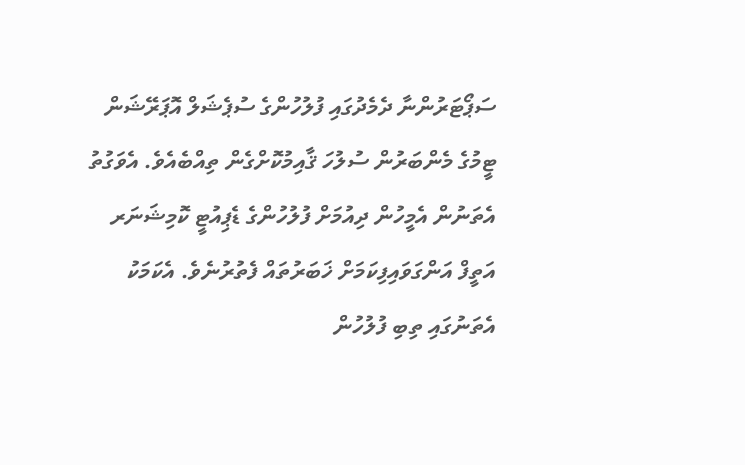ސަޕޯޓަރުންނާ ދެމެދުގައި ފުލުހުންގެ ސުޕެޝަލް އޮޕަރޭޝަން ޓީމުގެ މެންބަރުން ސުލުހަ ޤާއިމުކޮށްގެން ތިއްބެއެވެ. އެވަގުތު އެތަނުން އެމީހުން ދިއުމަށް ފުލުހުންގެ ޑެޕިއުޓީ ކޮމިޝަނަރ އަތީފް އަންގަވައިފިކަމަށް ޚަބަރުތައް ފެތުރުނެވެ. އެކަމަކު އެތަނުގައި ތިބި ފުލުހުން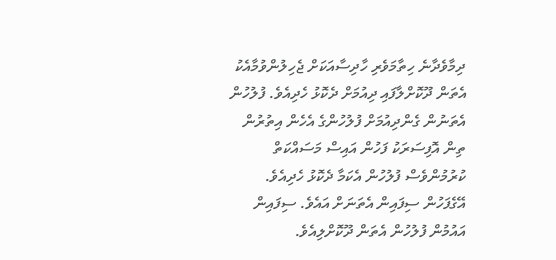ދިމާވެދާނެ ހިތާމަވެރި ހާދިސާއަކަށް ޖެހިލުންވުމާއެކު އެތަން ދޫކޮށްލާފައި ދިއުމަށް ދެކޮޅު ހެދިއެވެ. ފުލުހުން އެތަނުން ގެންދިއުމަށް ފުލުހުންގެ އެހެން އިތުރުން ތިން އޮފިސަރަކު ފަހުން އައިސް މަސައްކަތް ކުރުމުންވެސް ފުލުހުން އެކަމާ ދެކޮޅު ހެދިއެވެ. އޭގެފަހުން ސިފައިން އެތަނަށް އައެވެ. ސިފައިން އައުމުން ފުލުހުން އެތަން ދޫކޮށްލިއެވެ.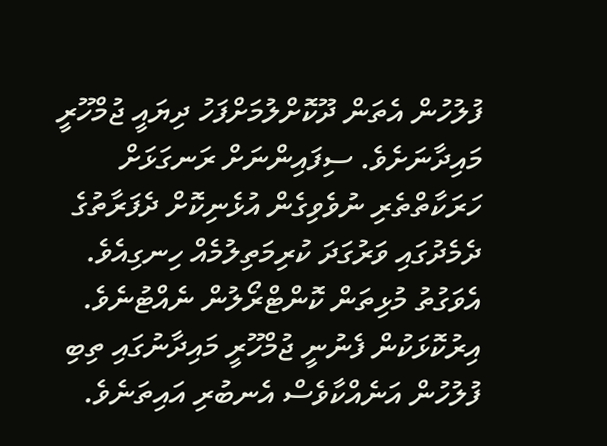ފުލުހުން އެތަން ދޫކޮށްލުމަށްފަހު ދިޔައީ ޖުމްހޫރީ މައިދާނަށެވެ. ސިފައިންނަށް ރަނގަޅަށް ހަރަކާތްތެރި ނުވެވިގެން އުޅެނިކޮށް ދެފަރާތުގެ ދެމެދުގައި ވަރުގަދަ ކުރިމަތިލުމެއް ހިނގިއެވެ. އެވަގުތު މުޅިތަން ކޮންޓްރޯލުން ނެއްޓުނެވެ. އިރުކޮޅަކުން ފެނުނީ ޖުމްހޫރީ މައިދާނުގައި ތިބި ފުލުހުން އަނެއްކާވެސް އެނބުރި އައިތަނެވެ.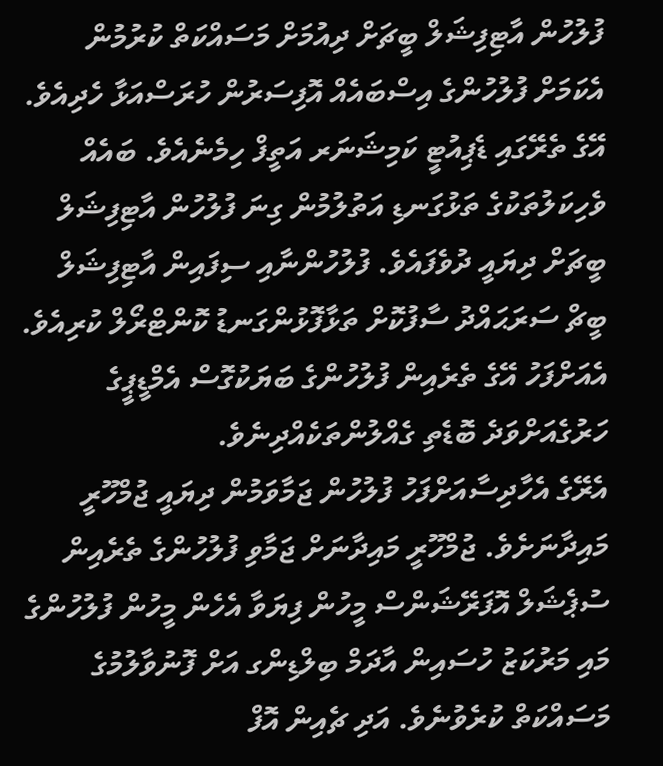ފުލުހުން އާޓިފިޝަލް ބީޗަށް ދިއުމަށް މަސައްކަތް ކުރުމުން އެކަމަށް ފުލުހުންގެ އިސްބައެއް އޮފިސަރުން ހުރަސްއަޅާ ހެދިއެވެ. އޭގެ ތެރޭގައި ޑެޕިއުޓީ ކަމިޝަނަރ އަތީފް ހިމެނެއެވެ. ބައެއް ވެހިކަލުތަކުގެ ތަޅުގަނޑި އަތުލުމުން ގިނަ ފުލުހުން އާޓިފިޝަލް ބީޗަށް ދިޔައީ ދުވެފައެވެ. ފުލުހުންނާއި ސިފައިން އާޓިފިޝަލް ބީޗް ސަރަޙައްދު ސާފުކޮށް ތަޅާފޮޅުންގަނޑު ކޮންޓްރޯލް ކުރިއެވެ. އެއަށްފަހު އޭގެ ތެރެއިން ފުލުހުންގެ ބަޔަކުގޮސް އެމްޑީޕީގެ ހަރުގެއަށްވަދެ ބޮޑެތި ގެއްލުންތަކެއްދިނެވެ.
އެރޭގެ އެހާދިސާއަށްފަހު ފުލުހުން ޖަމާވަމުން ދިޔައީ ޖުމްހޫރީ މައިދާނަށެވެ. ޖުމްހޫރީ މައިދާނަށް ޖަމާވި ފުލުހުންގެ ތެރެއިން ސުޕެޝަލް އޮފަރޭޝަންސް މީހުން ފިޔަވާ އެހެން މީހުން ފުލުހުންގެ މައި މަރުކަޒު ހުސައިން އާދަމް ބިލްޑިންގ އަށް ފޮނުވާލުމުގެ މަސައްކަތް ކުރެވުނެވެ. އަދި ޗެއިން އޮފް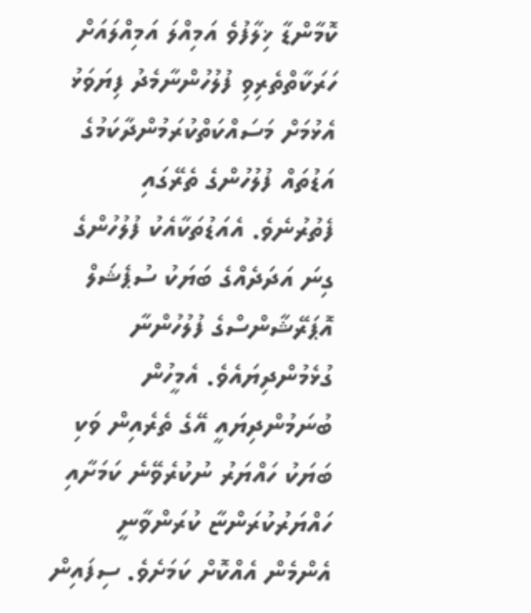ކޮމާންޑާ ޚިލާފުވެ އަމިއްލަ އަމިއްލައަށް ހަރަކާތްތެރިވި ފުލުހުންނާމެދު ފިޔަވަޅު އެޅުމަށް މަސައްކަތްކުރަމުންދާކަމުގެ އަޑުތައް ފުލުހުންގެ ތެރޭގައި ފެތުރުނެވެ. އެއަޑުތަކާއެކު ފުލުހުންގެ ގިނަ އަދަދެއްގެ ބަޔަކު ސުޕެޝަލް އޮޕަރޭޝާންސްގެ ފުލުހުންނާ ގުޅެމުންދިޔައެވެ. އެމީހުން ބުނަމުންދިޔައީ އޭގެ ތެރެއިން ވަކި ބަޔަކު ހައްޔަރު ނުކުރެވޭނެ ކަމަށާއި ހައްޔަރުކުރަންޏާ ކުރަންވާނީ އެންމެން އެއްކޮށް ކަމަށެވެ. ސިފައިން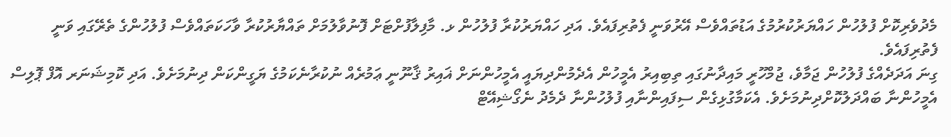މެދުވެރިކޮށް ފުލުހުން ހައްޔަރުކުރުމުގެ އަޑުތައްވެސް އޭރުވަނީ ފެތުރިފައެވެ. އަދި ހައްޔަރުކުރާ ފުލުހުން ޅ. މާފިލާފުށްޓަށް ފޮނުވާލުމަށް ތައްޔާރުކުރާ ވާހަކަތައްވެސް ފުލުހުންގެ ތެރޭގައި ވަނީ ފެތުރިފައެވެ.
ގިނަ އަދަދެއްގެ ފުލުހުން ޖަމާވެ، ޖުމްހޫރީ މައިދާނުގައި ތިބިއިރު އެމީހުން އެދެމުންދިޔައީ އެމީހުންނަށް ޣައިރު ޤާނޫނީ ޢަމުރެއް ނުކުރާނެކަމުގެ ޔަގީންކަން ދިނުމަށެވެ. އަދި ކޮމިޝަނަރ އޮފް ޕޮލިސް އެމީހުންނާ ބައްދަލުކޮށްދިނުމަށެވެ. އެކަމާގުޅިގެން ސިފައިންނާއި ފުލުހުންނާ ދެމެދު ނެގޯޝިއޭޓް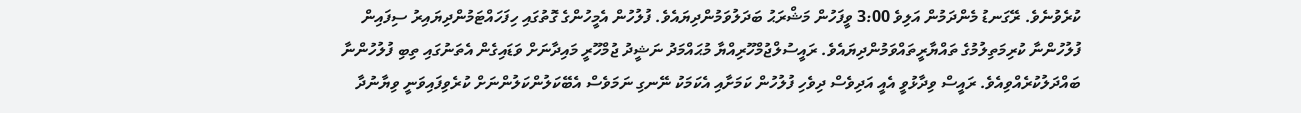ކުރެވުނެވެ. ރޭގަނޑު މެންދަމުން އަލިވެ 3:00 ވީފަހުން މަޝްރަޙު ބަދަލުވަމުންދިޔައެވެ. ފުލުހުން އެމީހުންގެ ގޮތުގައި ހިފަހައްޓަމުންދިޔައިރު ސިފައިން ފުލުހުންނާ ކުރިމަތިލުމުގެ ތައްޔާރީތައްވަމުންދިޔައެވެ. ރައީސުލްޖުމްހޫރިއްޔާ މުޙައްމަދު ނަޝީދު ޖުމްހޫރީ މައިދާނަށް ވަޑައިގެން އެތަނުގައި ތިބި ފުލުހުންނާ ބައްދަލުކުރެއްވިއެވެ. ރައީސް ވިދާޅުވީ އެއީ އަދިވެސް ދިވެހި ފުލުހުން ކަމަށާއި އެކަމަކު ނޭނގި ނަމަވެސް އެބޭކަލުންކަލުންނަށް ކުރެވިފައިވަނީ ވިޔާނުދާ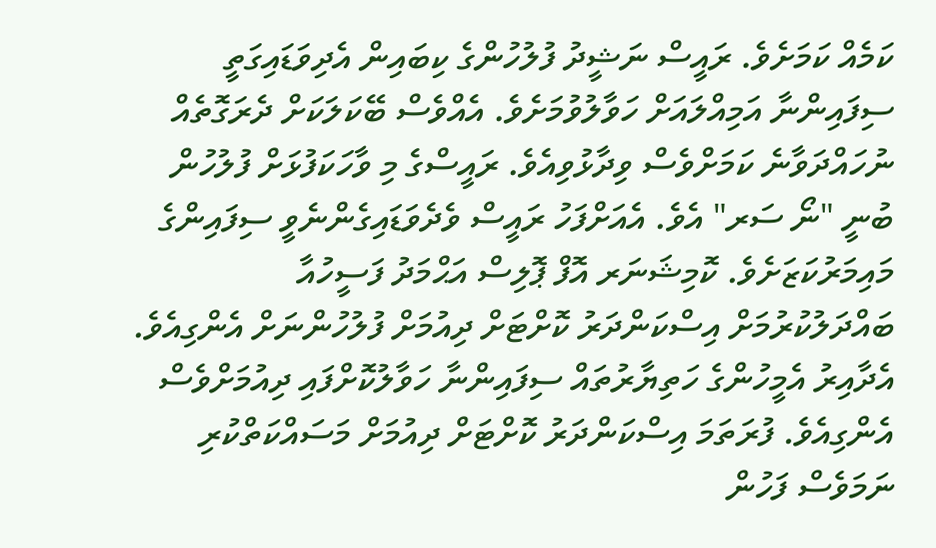ކަމެއް ކަމަށެވެ. ރައީސް ނަޝީދު ފުލުހުންގެ ކިބައިން އެދިވަޑައިގަތީ ސިފައިންނާ އަމިއްލައަށް ހަވާލުވުމަށެވެ. އެއްވެސް ބޭކަލަކަށް ދެރަގޮތެއް ނުހައްދަވާނެ ކަމަށްވެސް ވިދާޅުވިއެވެ. ރައީސްގެ މި ވާހަކަފުޅަށް ފުލުހުން ބުނީ "ނޯ ސަރ" އެވެ. އެއަށްފަހު ރައީސް ވެދެވަޑައިގެންނެވީ ސިފައިންގެ މައިމަރުކަޒަށެވެ. ކޮމިޝަނަރ އޮފް ޕޮލިސް އަޙްމަދު ފަސީހުއާ ބައްދަލުކުރުމަށް އިސްކަންދަރު ކޮށްޓަށް ދިއުމަށް ފުލުހުންނަށް އެންގިއެވެ. އެދާއިރު އެމީހުންގެ ހަތިޔާރުތައް ސިފައިންނާ ހަވާލުކޮށްފައި ދިއުމަށްވެސް އެންގިއެވެ. ފުރަތަމަ އިސްކަންދަރު ކޮށްޓަށް ދިއުމަށް މަސައްކަތްކުރި ނަމަވެސް ފަހުން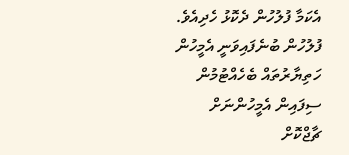އެކަމާ ފުލުހުން ދެކޮޅު ހެދިއެވެ. ފުލުހުން ބުނެފައިވަނީ އެމީހުން ހަތިޔާރުތައް ބެހެއްޓުމުން ސިފައިން އެމީހުންނަށް ޗާޖްކޮށް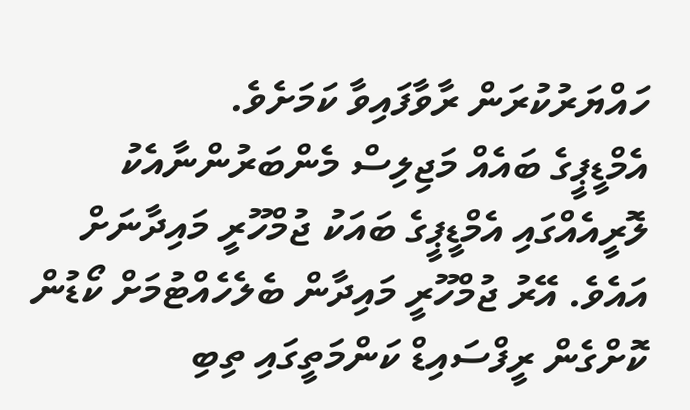ހައްޔަރުކުރަން ރާވާފައިވާ ކަމަށެވެ.
އެމްޑީޕީގެ ބައެއް މަޖިލިސް މެންބަރުންނާއެކު ލޮރީއެއްގައި އެމްޑީޕީގެ ބައަކު ޖުމްހޫރީ މައިދާނަށް އައެވެ. އޭރު ޖުމްހޫރީ މައިދާން ބެލެހެއްޓުމަށް ކޯޑުން ކޮށްގެން ރީފްސައިޑް ކަންމަތީގައި ތިބި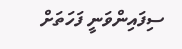ސިފައިންވަނީ ފަހަތަށް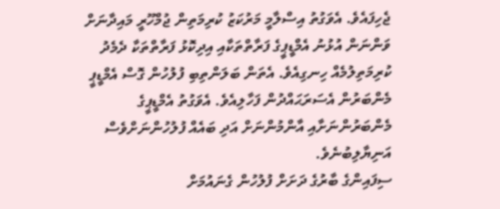ޖެހިފައެވެ. އެވަގުތު އިސްލާމީ މަރުކަޒު ކުރިމަތިން ޖުމްހޫރީ މައިދާނަށް ވަންނަން އުޅުނު އެމްޑީޕީގެ ފަރާތްތަކާއި އިދިކޮޅު ފަރާތްތަކާ ދެމެދު ކުރިމަތިލުމެއް ހިނގިއެވެ. އެތަން ބަލަންތިބި ފުލުހުން ގޮސް އެމްޑީޕީ މެންބަރުން އެސަރަޙައްދުން ފަހާލިއެވެ. އެވަގުތު އެމްޑީޕީގެ މެންބަރުންނަށާއި އާންމުންނަށް އަދި ބައެއް ފުލުހުންނަށްވެސް އަނިޔާލިބުނެވެ.
ސިފައިންގެ ބާރުގެ ދަށަށް ފުލުހުން ގެނައުމަށް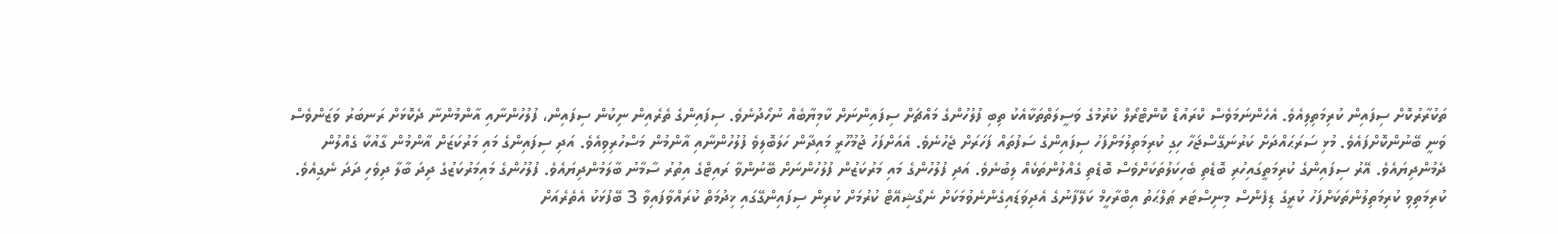ތަކުރާރުކޮށް ސިފައިން ކުރިމަތިލިއެވެ. އެހެންނަމަވެސް ކްރައުޑް ކޮންޓްރޯލް ކުރުމުގެ ވަސީލަތްތަކާއެކު ތިބި ފުލުހުންގެ މައްޗަށް ސިފައިންނަށް ކާމިޔާބެއް ނުހޯދުނެވެ. ސިފައިންގެ ތެރެއިން ނިކުން ސިފައިން، ފުލުހުންނާއި އާންމުންނާ ދެކޮޅަށް ރަނބަރު ވަޒަންވެސް ވަނީ ބޭނުންކޮށްފައެވެ. މުޅި ސަރަޙައްދަށް ކަރުނަގޭސްޖަހާ ހިގި ކުރިމަތިލުމަށްފަހު ސިފައިންގެ ސަފުތައް ފަހަރަށް ޖެހުނެވެ. އެއަށްފަހު ޖުމުހޫރީ މައިދާން ހަލަބޮލިވެ ފުލުހުންނާއި އާންމުން މަސްހުރިވިއެވެ. އަދި ސިފައިންގެ މައި މަރުކަޒަށް އާންމުން ގާއުކާ ގެއްލުން ދެމުންދިޔައެވެ. އޭރު ސިފައިންގެ ކުރިމަތީގައިހުރި ބޮޑެތި ބެހިކަލުތަކަށްވެސް ބޮޑެތި ގެއްލުންތަކެއް ލިބުނެވެ. އަދި ފުލުހުންގެ މައި މަރުކަޒުން ފުލުހުންނަށް ބޭނުންވާ ރައިޓްގެ އިތުރު ސާމާނު ބާލަމުންދިޔައެވެ. ފުލުހުންގެ މައިމަރުކަޒުގެ ދިދަ ބާލާ ދިވެހި ދަދަ ނެގިއެވެ.
ކުރިމަތިވި ކުރިމަތިލުންތަކަށްފަހު ކުރީގެ ޑިފެންސް މިނިސްޓަރ ޠަލްޙަތު އިބްރާހީމް ކަލޭފާނުގެ އެދިވަޑައިގެންނެވުމަކަށް ނެގޯޝިއޭޓް ކުރުމަށް ކުރިން ސިފައިންގޭގައި ޚިދުމަތް ކުރައްވާފައިވާ 3 ބޭފުޅަކު އެތެރެއަށް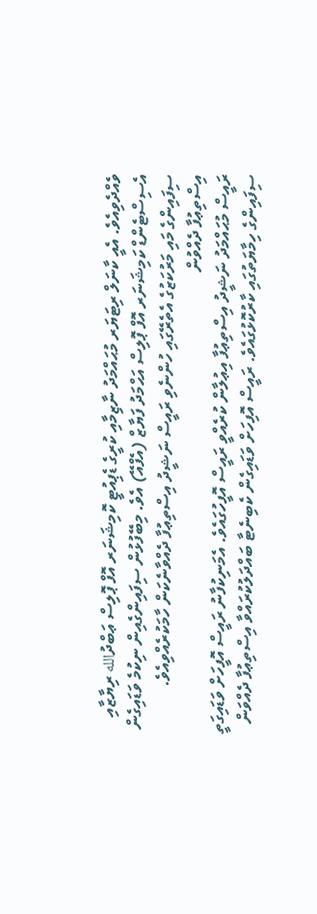ވެއްދެވިއެވެ. އެއީ ކާނަލް ރިޓަޔަރ މުޙައްމަދު ނާޒިމާއި ކުރީގެ ޑެޕިއުޓީ ކޮމިޝަނަރ އޮފް ޕޮލިސް ޢަބްދުالله ރިޔާޒާއި އެސިސްޓެންޑް ކަމިޝަނަރ އޮފް ޕޮލިސް އަޙްމަދު ފަޔާޒް (އެފްއޭ) އެވެ. މިބޭފުޅުން ސިފައިންގެއިން ނިކުމެ ވަޑައިގެން ސިފައިންގެ މައި މަރުކަޒުގެ އެތެރޭގައި ހުންނެވި ރައީސް ނަޝީދު އިސްތިޢުފާ ދެއްވާނެކަން ހާމަކުރެއްވިއެވެ.
އިސްތިޢުފާ ދެއްވުން
ރައީސް މުޙައްމަދު ނަޝީދު އިސްތިޢުފާ އިޢުލާން ކުރެއްވީ ރައީސް އޮފީހުގައެވެ. އެމަނިކުފާނު ރައީސް އޮފީހަށް ވަޑައިގަތީ ސިފައިންގެ ހިމާޔަތުގައި ކާރުކޮޅުގައެވެ. ރައީސް އޮފިހަށް ވަޑައިގެން ކެބިނެޓާ ބައްދަލުކުރައްވާ އިސްތިޢުފާ ދެއްވަން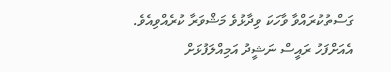ގަސްތުކުރައްވާ ވާހަކަ ވިދާޅުވެ މަޝްވަރާ ކުރެއްވިއެވެ. އެއަށްފަހު ރައީސް ނަޝީދު އަމިއްލަފުޅަށް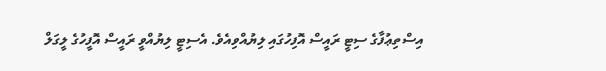އިސްތިޢުފާގެ ސިޓީ ރައީސް އޮފިހުގައި ލިޔުއްވިއެވެ. އެސިޓީ ލިޔުއްވީ ރައީސް އޮފީހުގެ ލީގަލް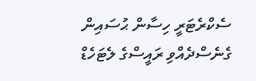ސެކްރެޓަރީ ހިސާން ޙުސައިން ގެނެސްދެއްވި ރައީސްގެ ލެޓަހެޑް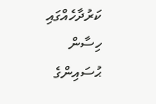ކަރުދާހެއްގައި ހިސާން ޙުސައިންގެ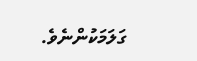ގަލަމަކުންނެވެ.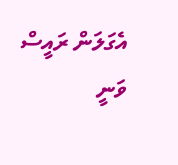އެގަލަން ރައީސް ވަނީ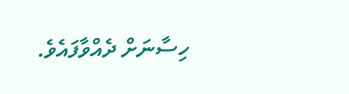ހިސާނަށް ދެއްވާފައެވެ.